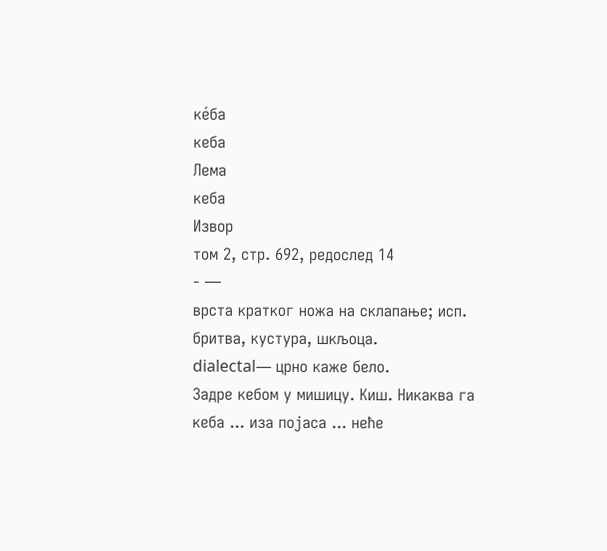ке́ба
кеба
Лема
кеба
Извор
том 2, стр. 692, редослед 14
- —
врста кратког ножа на склапање; исп. бритва, кустура, шкљоца.
dialectal— црно каже бело.
Задре кебом у мишицу. Киш. Никаква га кеба ... иза појаса ... неће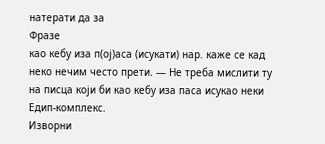натерати да за
Фразе
као кебу иза п(ој)аса (исукати) нар. каже се кад неко нечим често прети. — Не треба мислити ту на писца који би као кебу иза паса исукао неки Едип-комплекс.
Изворни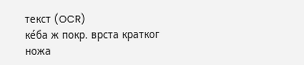текст (OCR)
ке́ба ж покр. врста кратког ножа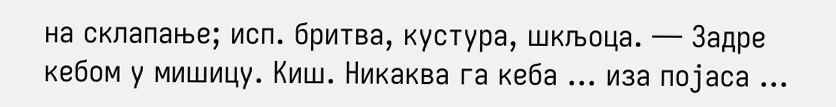на склапање; исп. бритва, кустура, шкљоца. — Задре кебом у мишицу. Киш. Никаква га кеба ... иза појаса ...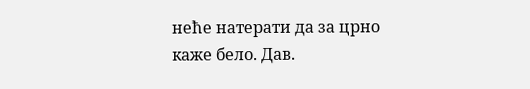неће натерати да за црно каже бело. Дав.